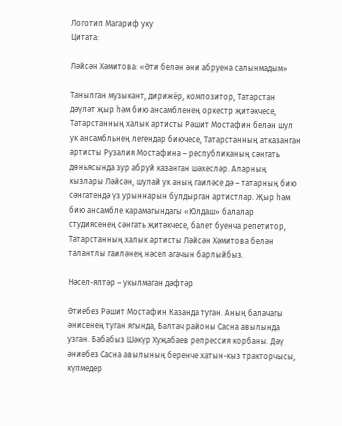Логотип Магариф уку
Цитата:

Ләйсән Хәмитова: «Әти белән әни абруена салынмадым»

Танылган музыкант, дирижёр, композитор, Татарстан дәүләт җыр һәм бию ансамбленең оркестр җитәкчесе, Татарстанның халык артисты Рәшит Мостафин белән шул ук ансамбльнең легендар биючесе, Татарстанның атказанган артисты Рузалия Мостафина – республиканың сәнгать дөньясында зур абруй казанган шәхесләр. Аларның кызлары Ләйсән, шулай ук аның гаиләсе дә – татарның бию сәнгатендә үз урыннарын булдырган артистлар. Җыр һәм бию ансамбле карамагындагы «Юлдаш» балалар студиясенең сәнгать җитәкчесе, балет буенча репетитор, Татарстанның халык артисты Ләйсән Хәмитова белән талантлы гаиләнең нәсел агачын барлыйбыз.

Нәсел-яптәр – укылмаган дәфтәр

Әтиебез Рәшит Мостафин Казанда туган. Аның балачагы әнисенең туган ягында, Балтач районы Сасна авылында узган. Бабабыз Шәкүр Хуҗабаев репрессия корбаны. Дәү әниебез Сасна авылының беренче хатын-кыз тракторчысы, күпмедер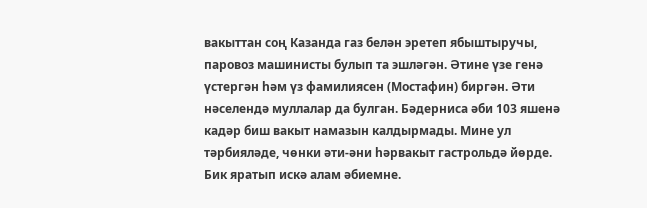вакыттан соң Казанда газ белән эретеп ябыштыручы, паровоз машинисты булып та эшләгән. Әтине үзе генә үстергән һәм үз фамилиясен (Мостафин) биргән. Әти нәселендә муллалар да булган. Бәдерниса әби 103 яшенә кадәр биш вакыт намазын калдырмады. Мине ул тәрбияләде, чөнки әти-әни һәрвакыт гастрольдә йөрде. Бик яратып искә алам әбиемне.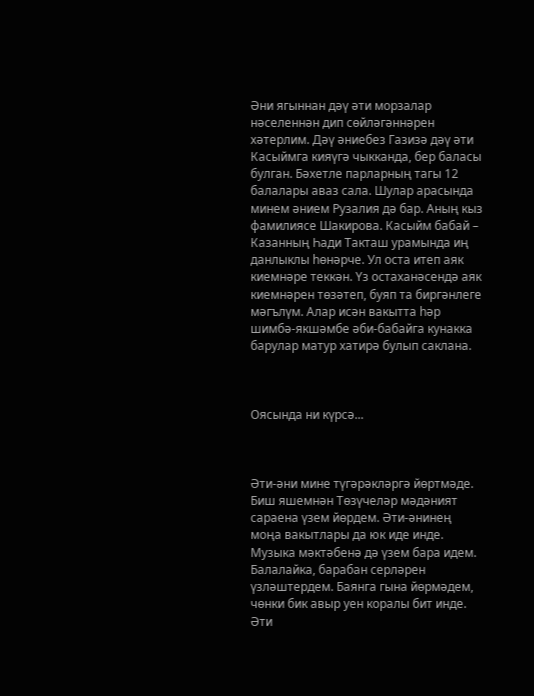Әни ягыннан дәү әти морзалар нәселеннән дип сөйләгәннәрен хәтерлим. Дәү әниебез Газизә дәү әти Касыймга кияүгә чыкканда, бер баласы булган. Бәхетле парларның тагы 12 балалары аваз сала. Шулар арасында минем әнием Рузалия дә бар. Аның кыз фамилиясе Шакирова. Касыйм бабай – Казанның Һади Такташ урамында иң данлыклы һөнәрче. Ул оста итеп аяк киемнәре теккән. Үз остаханәсендә аяк киемнәрен төзәтеп, буяп та биргәнлеге мәгълүм. Алар исән вакытта һәр шимбә-якшәмбе әби-бабайга кунакка барулар матур хатирә булып саклана.



Оясында ни күрсә...



Әти-әни мине түгәрәкләргә йөртмәде. Биш яшемнән Төзүчеләр мәдәният сараена үзем йөрдем. Әти-әнинең моңа вакытлары да юк иде инде. Музыка мәктәбенә дә үзем бара идем. Балалайка, барабан серләрен үзләштердем. Баянга гына йөрмәдем, чөнки бик авыр уен коралы бит инде. Әти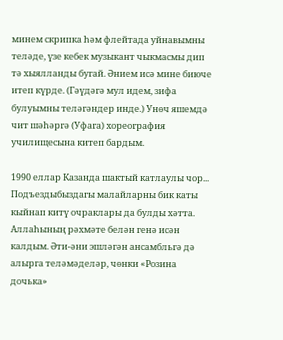минем скрипка һәм флейтада уйнавымны теләде, үзе кебек музыкант чыкмасмы дип тә хыялланды бугай. Әнием исә мине биюче итеп күрде. (Гәүдәгә мул идем, зифа булуымны теләгәндер инде.) Унөч яшемдә чит шәһәргә (Уфага) хореография училищесына китеп бардым.

1990 еллар Казанда шактый катлаулы чор... Подъездыбыздагы малайларны бик каты кыйнап китү очраклары да булды хәтта. Аллаһының рәхмәте белән генә исән калдым. Әти-әни эшләгән ансамбльгә дә алырга теләмәделәр, чөнки «Розина дочька»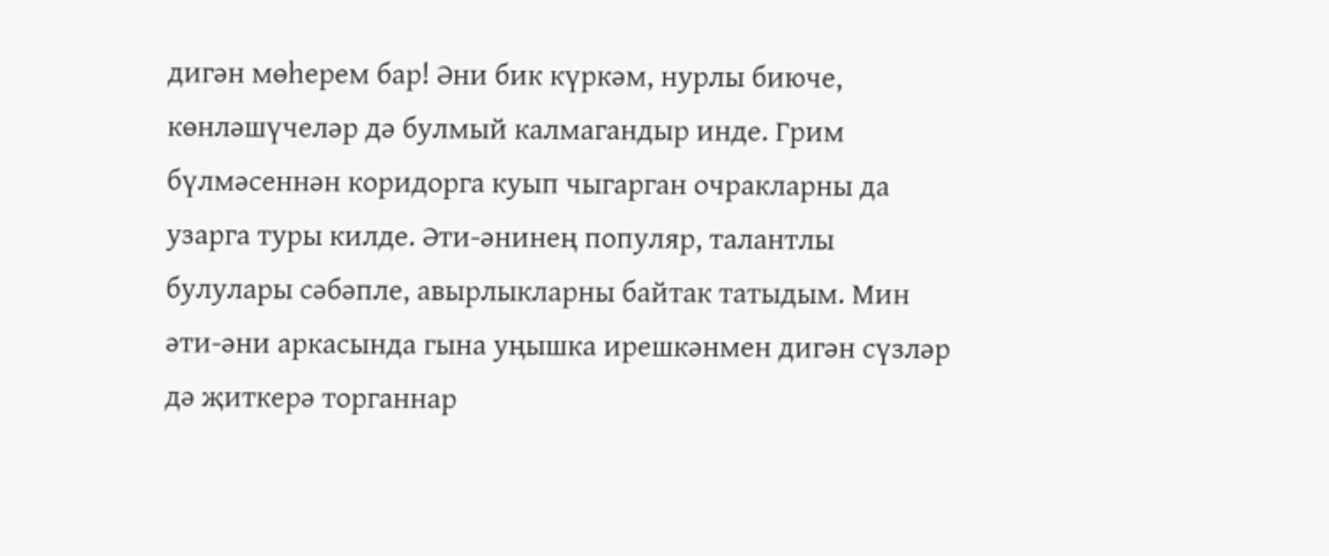дигән мөһерем бар! Әни бик күркәм, нурлы биюче, көнләшүчеләр дә булмый калмагандыр инде. Грим бүлмәсеннән коридорга куып чыгарган очракларны да узарга туры килде. Әти-әнинең популяр, талантлы булулары сәбәпле, авырлыкларны байтак татыдым. Мин әти-әни аркасында гына уңышка ирешкәнмен дигән сүзләр дә җиткерә торганнар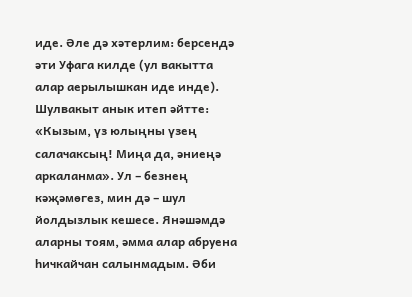иде. Әле дә хәтерлим: берсендә әти Уфага килде (ул вакытта алар аерылышкан иде инде). Шулвакыт анык итеп әйтте: «Кызым, үз юлыңны үзең салачаксың! Миңа да, әниеңә аркаланма». Ул – безнең кәҗәмөгез, мин дә – шул йолдызлык кешесе. Янәшәмдә аларны тоям, әмма алар абруена һичкайчан салынмадым. Әби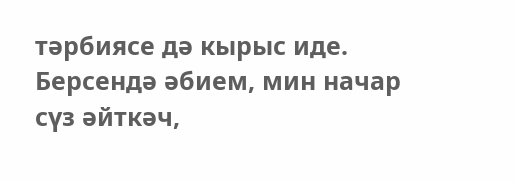тәрбиясе дә кырыс иде. Берсендә әбием, мин начар сүз әйткәч,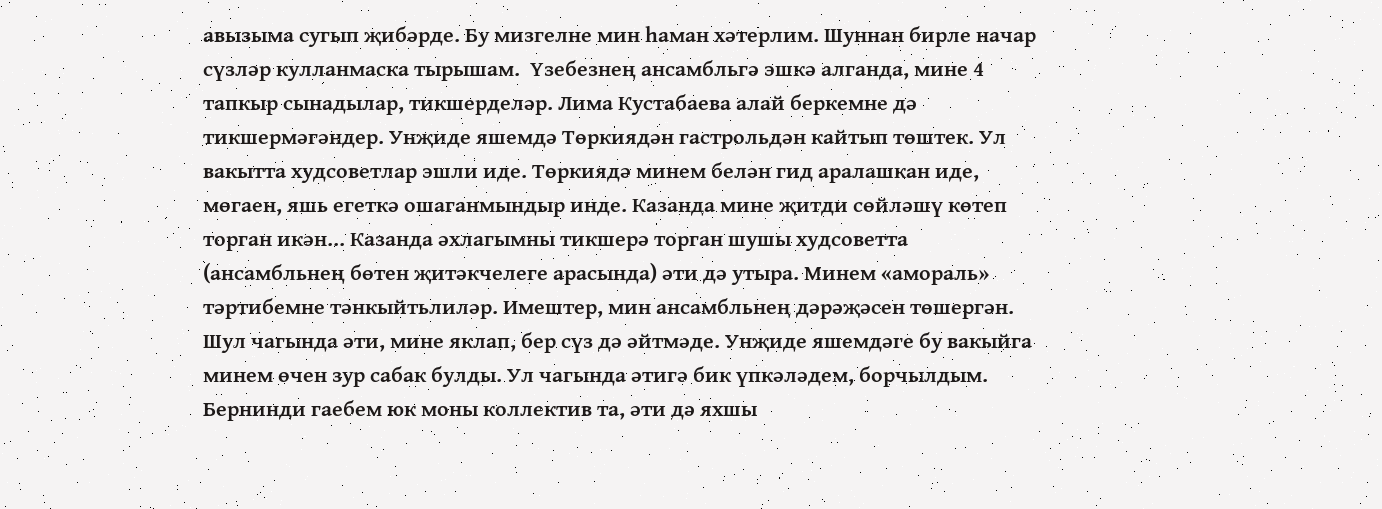авызыма сугып җибәрде. Бу мизгелне мин һаман хәтерлим. Шуннан бирле начар сүзләр кулланмаска тырышам.  Үзебезнең ансамбльгә эшкә алганда, мине 4 тапкыр сынадылар, тикшерделәр. Лима Кустабаева алай беркемне дә тикшермәгәндер. Унҗиде яшемдә Төркиядән гастрольдән кайтып төштек. Ул вакытта худсоветлар эшли иде. Төркиядә минем белән гид аралашкан иде, мөгаен, яшь егеткә ошаганмындыр инде. Казанда мине җитди сөйләшү көтеп торган икән... Казанда әхлагымны тикшерә торган шушы худсоветта (ансамбльнең бөтен җитәкчелеге арасында) әти дә утыра. Минем «амораль» тәртибемне тәнкыйтьлиләр. Имештер, мин ансамбльнең дәрәҗәсен төшергән. Шул чагында әти, мине яклап, бер сүз дә әйтмәде. Унҗиде яшемдәге бу вакыйга минем өчен зур сабак булды. Ул чагында әтигә бик үпкәләдем, борчылдым. Бернинди гаебем юк моны коллектив та, әти дә яхшы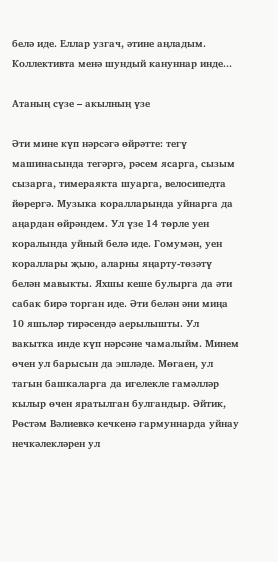белә иде. Еллар узгач, әтине аңладым. Коллективта менә шундый кануннар инде...

Атаның сүзе – акылның үзе

Әти мине күп нәрсәгә өйрәтте: тегү машинасында тегәргә, рәсем ясарга, сызым сызарга, тимераякта шуарга, велосипедта йөрергә. Музыка коралларында уйнарга да аңардан өйрәндем. Ул үзе 14 төрле уен коралында уйный белә иде. Гомумән, уен кораллары җыю, аларны яңарту-төзәтү белән мавыкты. Яхшы кеше булырга да әти сабак бирә торган иде. Әти белән әни миңа 10 яшьләр тирәсендә аерылышты. Ул вакытка инде күп нәрсәне чамалыйм. Минем өчен ул барысын да эшләде. Мөгаен, ул тагын башкаларга да игелекле гамәлләр кылыр өчен яратылган булгандыр. Әйтик, Рөстәм Вәлиевкә кечкенә гармуннарда уйнау нечкәлекләрен ул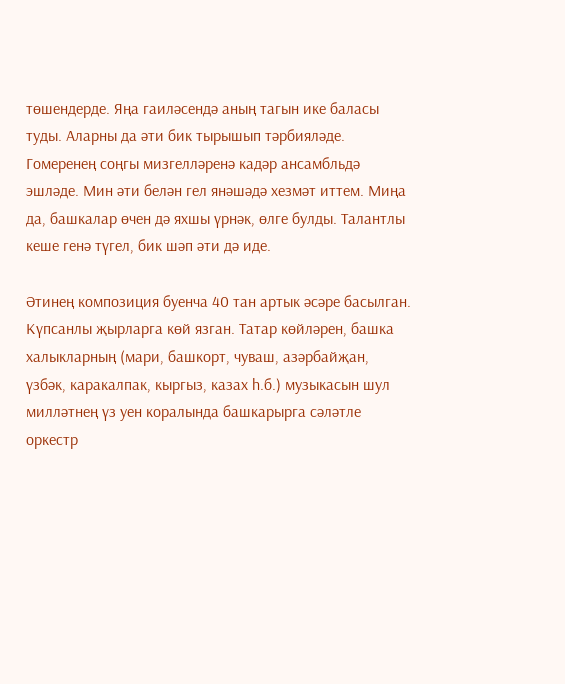төшендерде. Яңа гаиләсендә аның тагын ике баласы туды. Аларны да әти бик тырышып тәрбияләде. Гомеренең соңгы мизгелләренә кадәр ансамбльдә эшләде. Мин әти белән гел янәшәдә хезмәт иттем. Миңа да, башкалар өчен дә яхшы үрнәк, өлге булды. Талантлы кеше генә түгел, бик шәп әти дә иде.

Әтинең композиция буенча 40 тан артык әсәре басылган. Күпсанлы җырларга көй язган. Татар көйләрен, башка халыкларның (мари, башкорт, чуваш, азәрбайҗан, үзбәк, каракалпак, кыргыз, казах һ.б.) музыкасын шул милләтнең үз уен коралында башкарырга сәләтле оркестр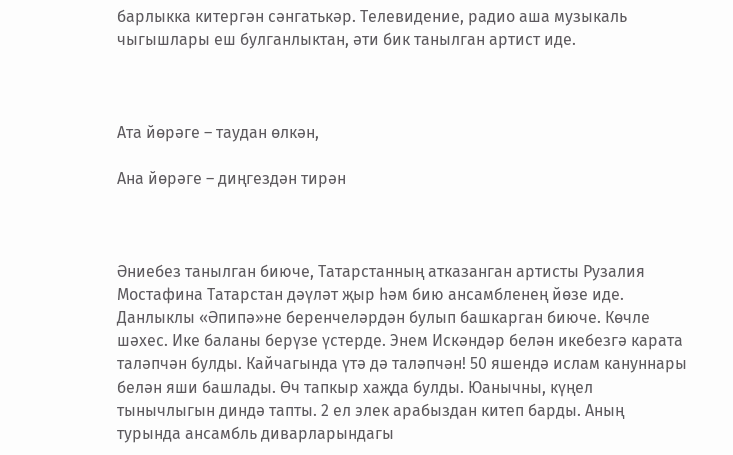барлыкка китергән сәнгатькәр. Телевидение, радио аша музыкаль чыгышлары еш булганлыктан, әти бик танылган артист иде.



Ата йөрәге – таудан өлкән,

Ана йөрәге – диңгездән тирән



Әниебез танылган биюче, Татарстанның атказанган артисты Рузалия Мостафина Татарстан дәүләт җыр һәм бию ансамбленең йөзе иде. Данлыклы «Әпипә»не беренчеләрдән булып башкарган биюче. Көчле шәхес. Ике баланы берүзе үстерде. Энем Искәндәр белән икебезгә карата таләпчән булды. Кайчагында үтә дә таләпчән! 50 яшендә ислам кануннары белән яши башлады. Өч тапкыр хаҗда булды. Юанычны, күңел тынычлыгын диндә тапты. 2 ел элек арабыздан китеп барды. Аның турында ансамбль диварларындагы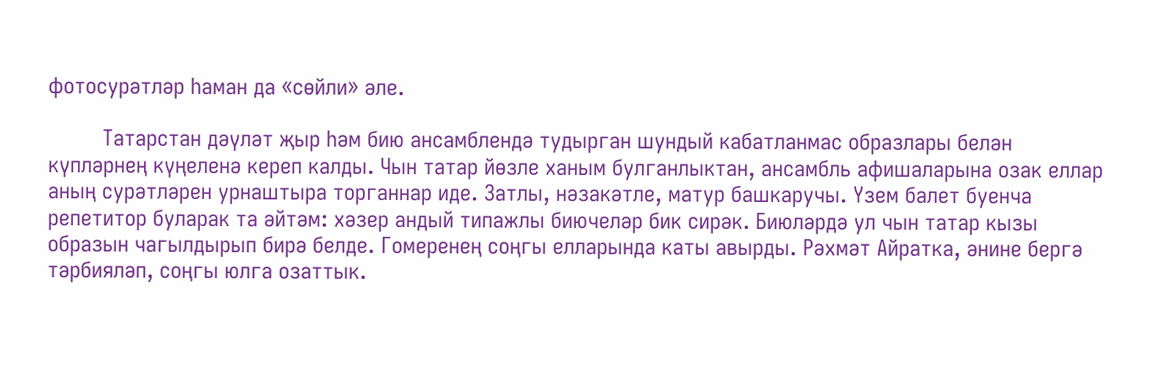фотосурәтләр һаман да «сөйли» әле.

         Татарстан дәүләт җыр һәм бию ансамблендә тудырган шундый кабатланмас образлары белән күпләрнең күңеленә кереп калды. Чын татар йөзле ханым булганлыктан, ансамбль афишаларына озак еллар аның сурәтләрен урнаштыра торганнар иде. Затлы, нәзакәтле, матур башкаручы. Үзем балет буенча репетитор буларак та әйтәм: хәзер андый типажлы биючеләр бик сирәк. Биюләрдә ул чын татар кызы образын чагылдырып бирә белде. Гомеренең соңгы елларында каты авырды. Рәхмәт Айратка, әнине бергә тәрбияләп, соңгы юлга озаттык.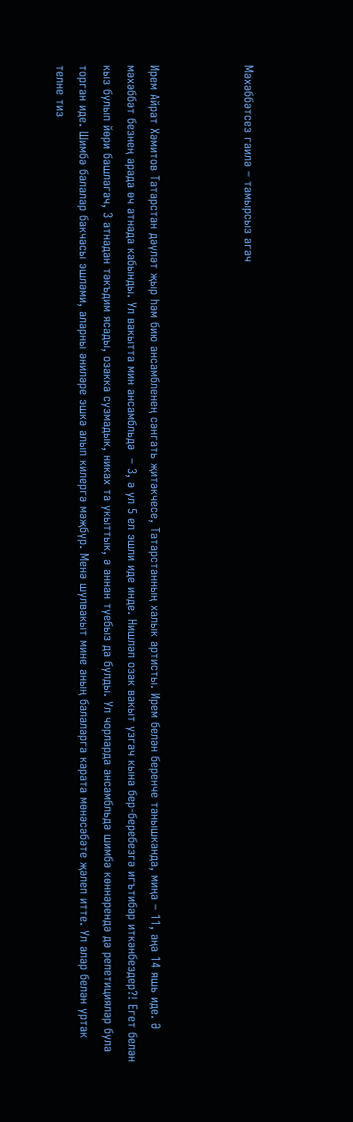Мәхәббәтсез гаилә – тамырсыз агач



Ирем Айрат Хәмитов Татарстан дәүләт җыр һәм бию ансамбленең сәнгать җитәкчесе, Татарстанның халык артисты. Ирем белән беренче танышканда, миңа – 11, аңа 14 яшь иде. Ә мәхәббәт безнең арада өч атнада кабынды. Ул вакытта мин ансамбльдә  – 3, ә ул 5 ел эшли иде инде. Нишләп озак вакыт узгач кына бер-беребезгә игътибар иткәнбездер?! Егет белән кыз булып йөри башлагач, 3 атнадан тәкъдим ясады, озакка сузмадык, никах та укыттык, ә аннан туебыз да булды. Ул чорларда ансамбльдә шимбә көннәрендә дә репетицияләр була торган иде. Шимбә балалар бакчасы эшләми, аларны әниләре эшкә алып килергә мәҗбүр. Менә шулвакыт мине аның балаларга карата мөнәсәбәте җәлеп итте. Ул алар белән уртак телне тиз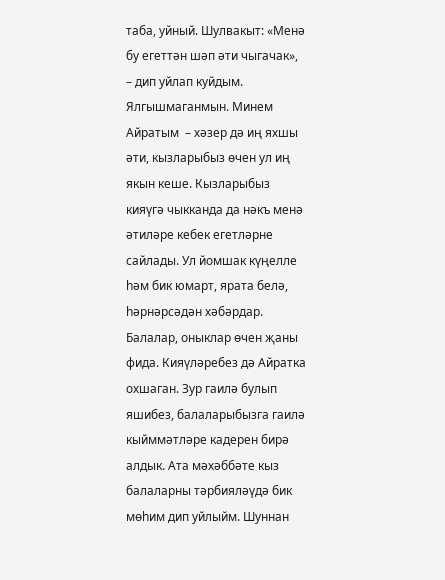таба, уйный. Шулвакыт: «Менә бу егеттән шәп әти чыгачак», – дип уйлап куйдым. Ялгышмаганмын. Минем Айратым  – хәзер дә иң яхшы әти, кызларыбыз өчен ул иң якын кеше. Кызларыбыз кияүгә чыкканда да нәкъ менә әтиләре кебек егетләрне сайлады. Ул йомшак күңелле һәм бик юмарт, ярата белә, һәрнәрсәдән хәбәрдар. Балалар, оныклар өчен җаны фида. Кияүләребез дә Айратка охшаган. Зур гаилә булып яшибез, балаларыбызга гаилә кыйммәтләре кадерен бирә алдык. Ата мәхәббәте кыз балаларны тәрбияләүдә бик мөһим дип уйлыйм. Шуннан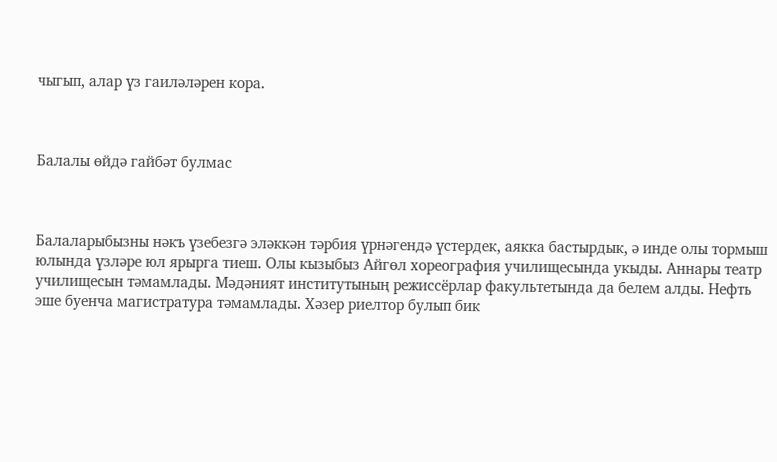чыгып, алар үз гаиләләрен кора.



Балалы өйдә гайбәт булмас



Балаларыбызны нәкъ үзебезгә эләккән тәрбия үрнәгендә үстердек, аякка бастырдык, ә инде олы тормыш юлында үзләре юл ярырга тиеш. Олы кызыбыз Айгөл хореография училищесында укыды. Аннары театр училищесын тәмамлады. Мәдәният институтының режиссёрлар факультетында да белем алды. Нефть эше буенча магистратура тәмамлады. Хәзер риелтор булып бик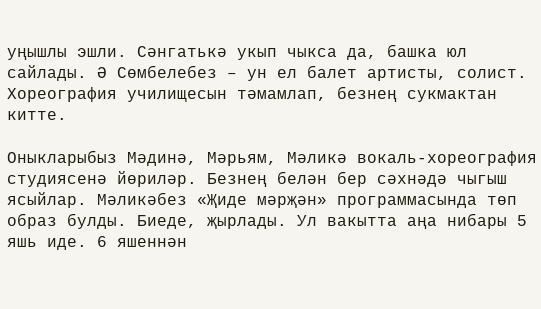уңышлы эшли. Сәнгатькә укып чыкса да, башка юл сайлады. Ә Сөмбелебез – ун ел балет артисты, солист. Хореография училищесын тәмамлап, безнең сукмактан китте.

Оныкларыбыз Мәдинә, Мәрьям, Мәликә вокаль-хореография студиясенә йөриләр. Безнең белән бер сәхнәдә чыгыш ясыйлар. Мәликәбез «Җиде мәрҗән» программасында төп образ булды. Биеде, җырлады. Ул вакытта аңа нибары 5 яшь иде. 6 яшеннән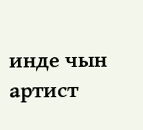инде чын артист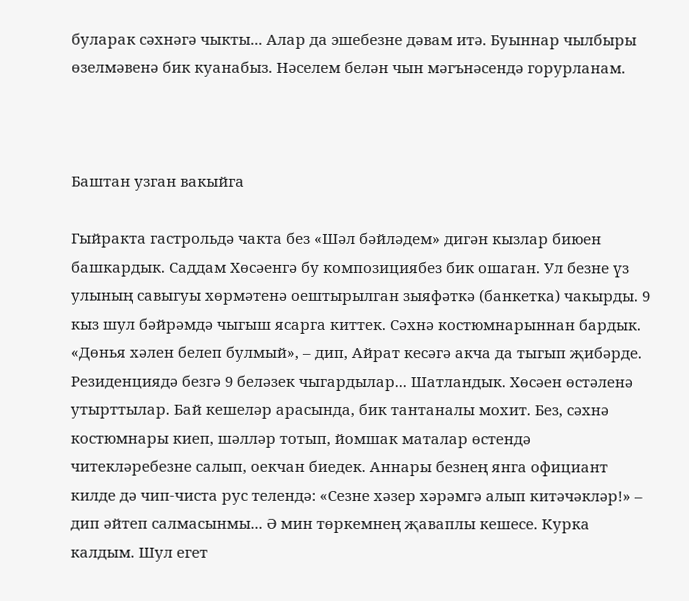буларак сәхнәгә чыкты... Алар да эшебезне дәвам итә. Буыннар чылбыры өзелмәвенә бик куанабыз. Нәселем белән чын мәгънәсендә горурланам.



Баштан узган вакыйга

Гыйракта гастрольдә чакта без «Шәл бәйләдем» дигән кызлар биюен башкардык. Саддам Хөсәенгә бу композициябез бик ошаган. Ул безне үз улының савыгуы хөрмәтенә оештырылган зыяфәткә (банкетка) чакырды. 9 кыз шул бәйрәмдә чыгыш ясарга киттек. Сәхнә костюмнарыннан бардык. «Дөнья хәлен белеп булмый», – дип, Айрат кесәгә акча да тыгып җибәрде. Резиденциядә безгә 9 беләзек чыгардылар... Шатландык. Хөсәен өстәленә утырттылар. Бай кешеләр арасында, бик тантаналы мохит. Без, сәхнә костюмнары киеп, шәлләр тотып, йомшак маталар өстендә читекләребезне салып, оекчан биедек. Аннары безнең янга официант килде дә чип-чиста рус телендә: «Сезне хәзер хәрәмгә алып китәчәкләр!» – дип әйтеп салмасынмы... Ә мин төркемнең җаваплы кешесе. Курка калдым. Шул егет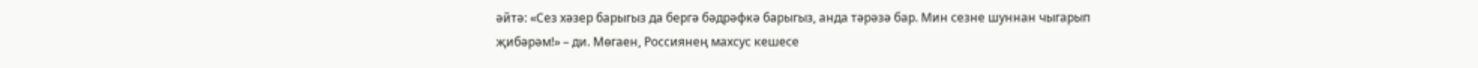әйтә: «Сез хәзер барыгыз да бергә бәдрәфкә барыгыз, анда тәрәзә бар. Мин сезне шуннан чыгарып җибәрәм!» – ди. Мөгаен, Россиянең махсус кешесе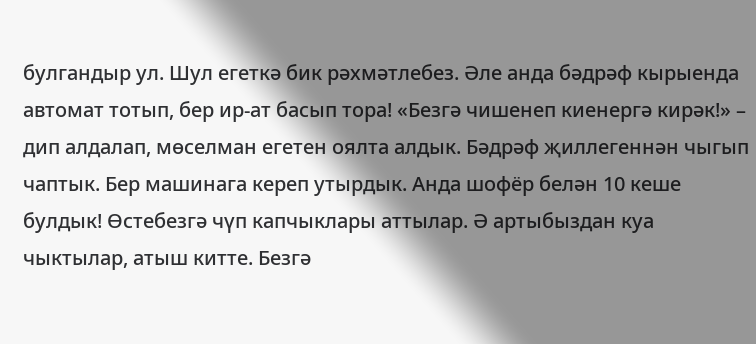булгандыр ул. Шул егеткә бик рәхмәтлебез. Әле анда бәдрәф кырыенда автомат тотып, бер ир-ат басып тора! «Безгә чишенеп киенергә кирәк!» – дип алдалап, мөселман егетен оялта алдык. Бәдрәф җиллегеннән чыгып чаптык. Бер машинага кереп утырдык. Анда шофёр белән 10 кеше булдык! Өстебезгә чүп капчыклары аттылар. Ә артыбыздан куа чыктылар, атыш китте. Безгә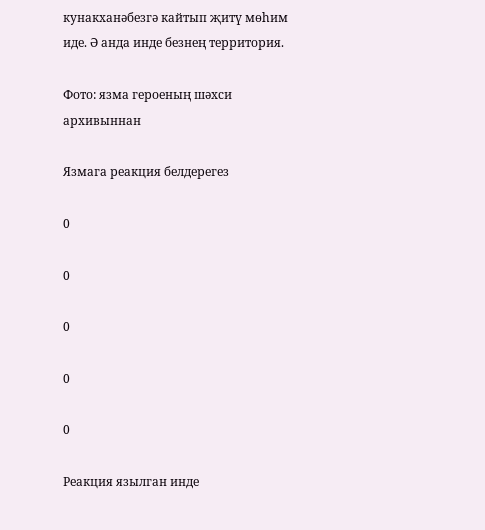кунакханәбезгә кайтып җитү мөһим иде. Ә анда инде безнең территория.

Фото: язма героеның шәхси архивыннан

Язмага реакция белдерегез

0

0

0

0

0

Реакция язылган инде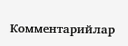Комментарийлар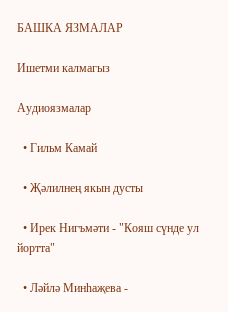БАШКА ЯЗМАЛАР

Ишетми калмагыз

Аудиоязмалар

  • Гильм Камай

  • Җәлилнең якын дусты

  • Ирек Нигъмәти - "Кояш сүнде ул йортта"

  • Ләйлә Минһаҗева -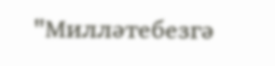"Милләтебезгә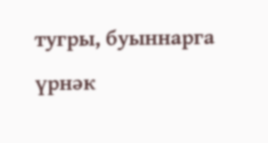тугры, буыннарга үрнәк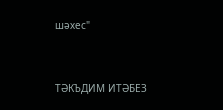шәхес"


ТӘКЪДИМ ИТӘБЕЗ